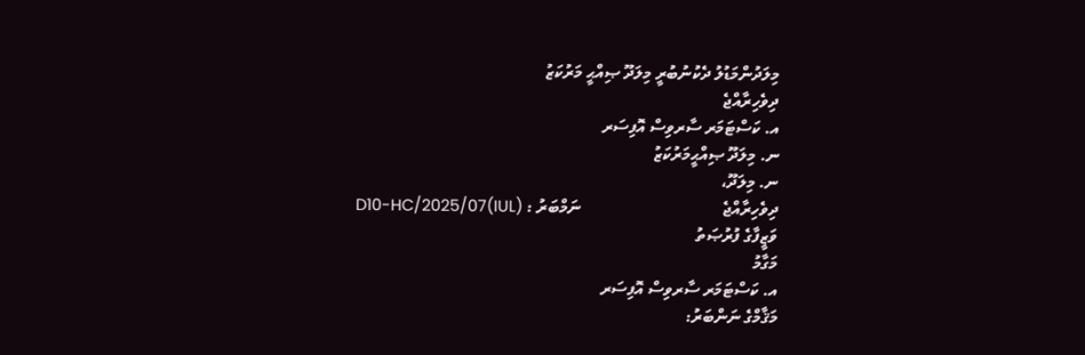މިލަދުންމަޑުލު ދެކުނުބުރީ މިލަދޫ ޞިއްޙީ މަރުކަޒު
ދިވެހިރާއްޖެ
އ. ކަސްޓަމަރ ސާރވިސް އޮފިސަރ
ނ. މިލަދޫ ޞިއްޙީމަރުކަޒު
ނ. މިލަދޫ،
ދިވެހިރާއްޖެ                                  ނަމްބަރު : (IUL)D10-HC/2025/07
ވަޒީފާގެ ފުރުޞަތު
މަގާމު
އ. ކަސްޓަމަރ ސާރވިސް އޮފިސަރ
މަޤާމްގެ ނަންބަރު: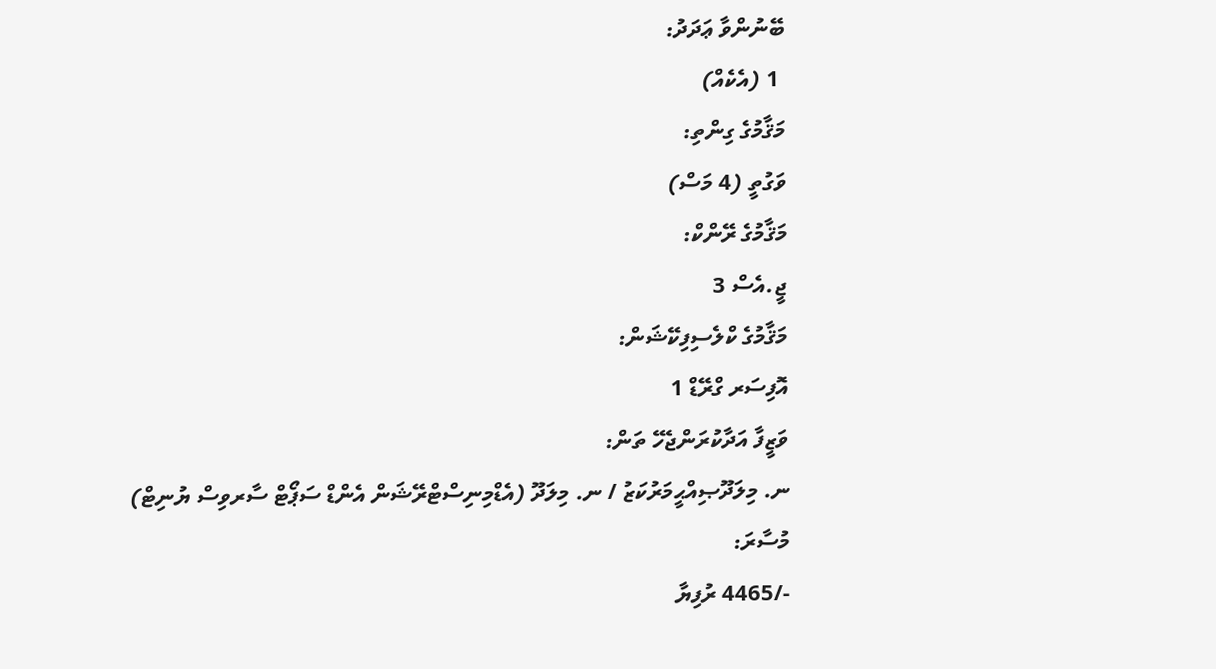ބޭނުންވާ ޢަދަދު:
 1 (އެކެއް)
މަޤާމުގެ ގިންތި:
ވަގުތީ (4 މަސް)
މަޤާމުގެ ރޭންކް:
ޖީ.އެސް 3
މަޤާމުގެ ކްލެސިފިކޭޝަން:
އޮފިސަރ ގްރޭޑް 1
ވަޒީފާ އަދާކުރަންޖެހޭ ތަން:
ނ. މިލަދޫޞިއްޙީމަރުކަޒު / ނ. މިލަދޫ (އެޑްމިނިސްޓްރޭޝަން އެންޑް ސަޕޯޓް ސާރވިސް ޔުނިޓް)
މުސާރަ:
-/4465 ރުފިޔާ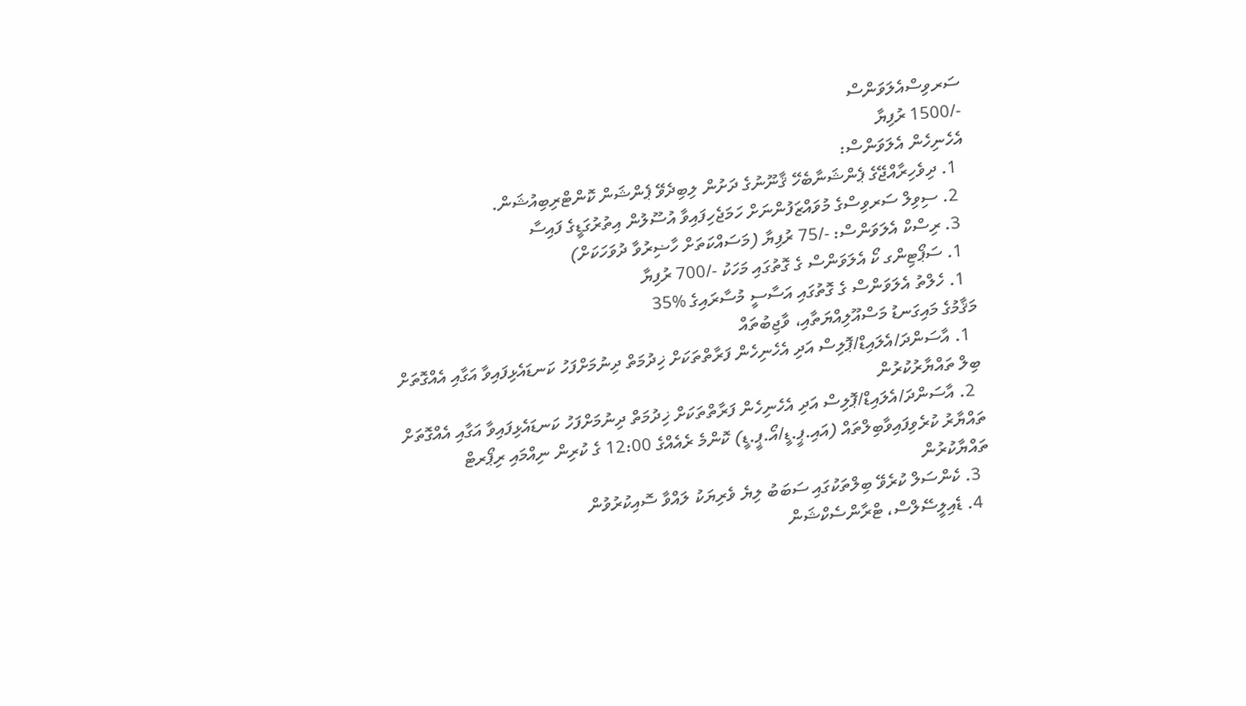ސަރވިސްއެލަވަންސް
-/1500 ރުފިޔާ
އެހެނިހެން އެލަވަންސް:
  1. ދިވެހިރާއްޖޭގެ ޕެންޝަނާބެހޭ ޤާނޫނުގެ ދަށުން ލިބިދެވޭ ޕެންޝަން ކޮންޓްރިބިއުޝަން.
  2. ސިވިލް ސަރވިސްގެ މުވައްޒަފުންނަށް ހަމަޖެހިފައިވާ އުސޫލުން އިތުރުގަޑީގެ ފައިސާ
  3. ރިސްކް އެލަވަންސް: -/75 ރުފިޔާ (މަސައްކަތަށް ހާޟިރުވާ ދުވަހަކަށް)
  1. ސަޕޯޓިންގ ކޯ އެލަވަންސް ގެ ގޮތުގައި މަހަކު -/700 ރުފިޔާ
  1. ހެލްތު އެލަވަންސް ގެ ގޮތުގައި އަސާސީ މުސާރައިގެ %35
މަޤާމުގެ މައިގަނޑު މަސްއޫލިއްޔަތާއި، ވާޖިބުތައް
  1. އާސަންދަ/އެލައިޑް/ޕޮލިސް އަދި އެހެނިހެން ފަރާތްތަކަށް ޚިދުމަތް ދިނުމަށްފަހު ކަނޑައެޅިފައިވާ އަގާއި އެއްގޮތަށް ބިލް ތައްޔާރުކުރުން
  2. އާސަންދަ/އެލައިޑް/ޕޮލިސް އަދި އެހެނިހެން ފަރާތްތަކަށް ޚިދުމަތް ދިނުމަށްފަހު ކަނޑައެޅިފައިވާ އަގާއި އެއްގޮތަށް ތައްޔާރު ކުރެވިފައިވާބިލްތައް (އައި.ޕީ.ޑީ/އޯ.ޕީ.ޑީ) ކޮންމެ ރެއެއްގެ 12:00 ގެ ކުރިން ނިއްމައި ރިޕޯރޓް ތައްޔާކުރުން
  3. ކެންސަލް ކުރެވޭ ބިލްތަކުގައި ސަބަބު ލިޔެ ވެރިޔަކު ލައްވާ ސޮއިކުރުވުން
  4. ޑެއިލީސޭލްސް، ޓްރާންސެކްޝަން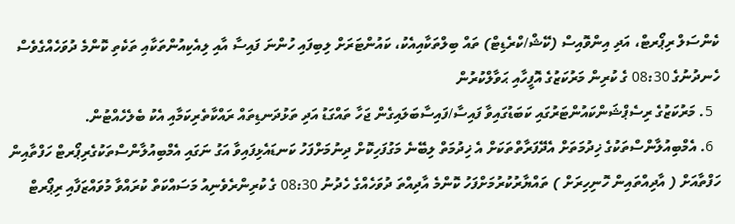ކެންސަލް ރިޕޯރޓް، އަދި އިންވޮއިސް (ކޭޝް/ކްރެޑިޓް) ތައް ބިލްތަކާއިއެކު، ކައުންޓަރަށް ލިބިފައި ހުންނަ ފައިސާ އާއި ލިއެކިއުންތަކާއި ތަކެތި ކޮންމެ ދުވަހެއްގެވެސް ހެނދުނުގެ 08:30 ގެ ކުރިން މަރުކަޒުގެ އޮފީހާއި ޙަވާލްކުރުން
  5. މަރުކަޒުގެ ރިސެޕްޝަންކައުންޓަރުގައި ކަބަޑުގައިވާ ފައިސާ/ފައިސާބަލައިގެން ޖަހާ ތައްގަޑު އަދި ތަޅުދަނޑިތައް ރައްކާތެރިކަމާއި އެކު ބެލެހެއްޓުން.
  6. އެމްބިއުލާންސްތަކުގެ ޚިދުމަތަށް އެދޭފަރާތްތަކަށް އެ ޚިދުމަތް ލިބޭނެ މަގުފަހިކޮށް ދިނުމަށްފަހު ކަނޑައެޅިފައިވާ އަގު ނަގައި އެމްބިއުލާންސްތަކުގެރިޕޯރޓް ހަފްތާއިން ހަފްތާއަށް ( އާދިއްތައިން ހޮނިހިރަށް ) ތައްޔާރުކުރުމަށްފަހު ކޮންމެ އާދިއްތަ ދުވަހެއްގެ ހެދުނު 08:30 ގެ ކުރިންރެވެނިއު މަސައްކަތް ކުރައްވާ މުވައްޒަފާއި ރިޕޯރޓް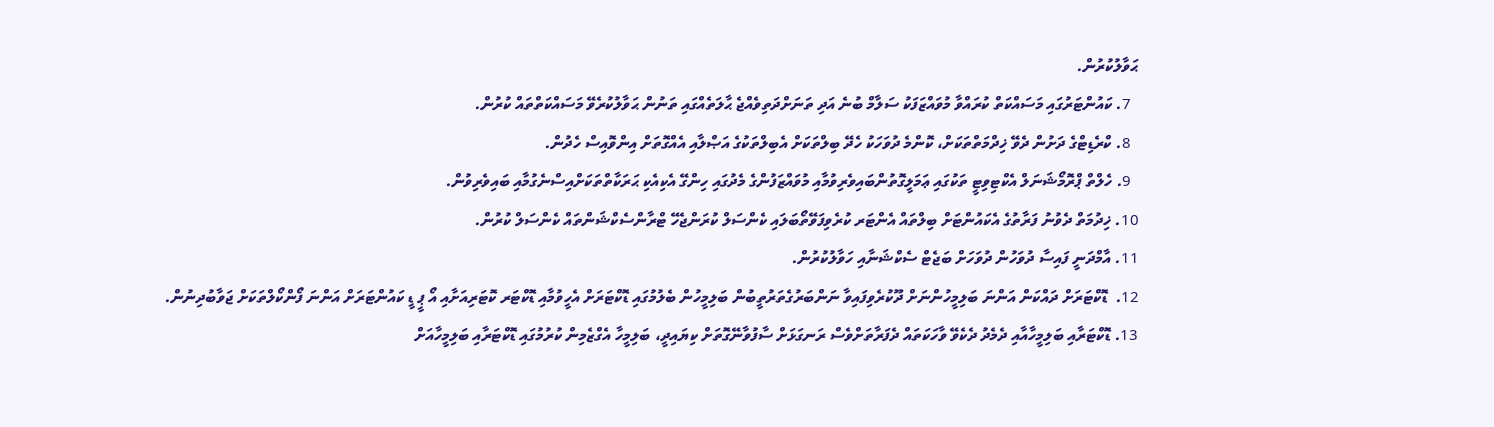ޙަވާލުކުރުން.
  7. ކައުންޓަރުގައި މަސައްކަތް ކުރައްވާ މުވައްޒަފަކު ސަލާމް ބުނެ އަދި ތަނަށްދަތިވެއްޖެ ޙާލަތެއްގައި ތަނުން ޙަވާލުކުރެވޭ މަސައްކަތްތައް ކުރުން.
  8. ކްރެޑިޓްގެ ދަށުން ދެވޭ ޚިދްމަތްތަކަށް، ކޮންމެ ދުވަހަކު ހެދޭ ބިލްތަކަށް އެބިލްތަކުގެ އަޞްލާއި އެއްގޮތަށް އިންވޮއިސް ހެދުން.
  9. ހެލްތް ޕްރޮމޯޝަނަލް އެކްޓިވިޓީ ތަކުގައި ޢަމަލީގޮތުންބައިވެރިވުމާއި މުވައްޒަފުންގެ މެދުގައި ހިންގޭ އެކިއެކި ޙަރަކާތްތަކަށްއިސްނެގުމާއި ބައިވެރިވުން.
10. ޚިދުމަތް ދެވުނު ފަރާތުގެ އެކައުންޓަށް ބިލްތައް އެންޓަރ ކުރެވިފަވޭތޯބަލައި ކެންސަލް ކުރަންޖެހޭ ޓްރާންސެކްޝަންތައް ކެންސަލް ކުރުން.
11. އާމްދަނީ ފައިސާ ދުވަހުން ދުވަހަށް ބަޖެޓް ސެކްޝަނާއި ހަވާލުކުރުން.
12.  ޑޮކްޓަރަށް ދައްކަން އަންނަ ބަލިމީހުންނަށް ދޫކުރެވިފައިވާ ނަންބަރުގެތަރުތީބުން ބަލިމީހުން ބެލުމުގައި ޑޮކްޓަރަށް އެހީވުމާއި ޑޮކްޓަރ ކޮޓަރިއަށާއި އޯ ޕީ ޑީ ކައުންޓަރަށް އަންނަ ފޯންކޯލްތަކަށް ޖަވާބުދިނުން.
13. ޑޮކްޓަރާއި ބަލިމީހާއާއި ދެމެދު ދެކެވޭ ވާހަކަތައް ދެފަރާތަށްވެސް ރަނގަޅަށް ސާފުވާނޭގޮތަށް ކިޔައިދީ، ބަލިމީހާ އެގްޒެމިން ކުރުމުގައި ޑޮކްޓަރާއި ބަލިމީހާއަށް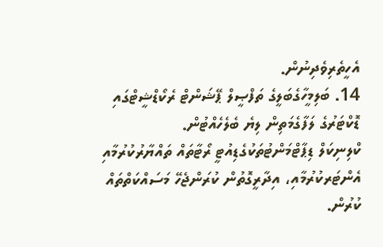އެހީތެރިވެދިނުން.
14. ބަލިމީހާގެބަލީގެ ތަފްޞީލް ޕޭޝަންޓް ރެކޯޑްޝީޓްގައި ޑޮކްޓަރުގެ ލަފާގެމަތިން ލިޔެ ބެލެހެއްޓުން.
ކްލިނިކަލް ޑިޕާޓްމަންޓުތަކުގެޑިއުޓީ ރޯޓާތައް ތައްޔާރުކުރުމާއި އެންޓަރކުރުމާއި، އިދާރީގޮތުން ކުރަންޖެހޭ މަސައްކަތްތައް ކުރުން.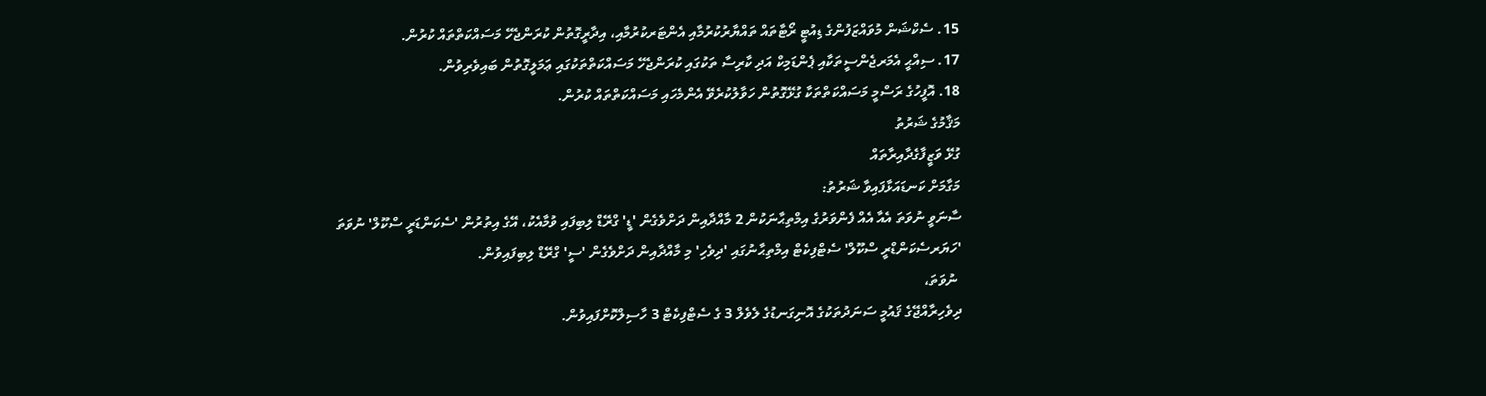15. ސެކްޝަން މުވައްޒަފުންގެ ޑިއުޓީ ރޯޓާތައް ތައްޔާރުކުރުމާއި އެންޓަރކުރުމާއި، އިދާރީގޮތުން ކުރަންޖެހޭ މަސައްކަތްތައް ކުރުން.
17. ސިއްޙީ އެމަރޖެންސީތަކާއި ޕެންޑަމިކް އަދި ކާރިސާ ތަކުގައި ކުރަންޖެހޭ މަސައްކަތްތަކުގައި ޢަމަލީގޮތުން ބައިވެރިވުން.
18. އޮފީހުގެ ރަސްމީ މަސައްކަތްތަކާ ގުޅޭގޮތުން ހަވާލުކުރެވޭ އެންމެހައި މަސައްކަތްތައް ކުރުން.
މަޤާމުގެ ޝަރުތު
ގުޅޭ ވަޒީފާގެދާއިރާތައް
މަގާމަށް ކަނޑައަޅާފައިވާ ޝަރުތު:
ސާނަވީ ނުވަތަ އެއާ އެއް ފެންވަރުގެ އިމްތިޙާނަކުން 2 މާއްދާއިން ދަށްވެގެން 'ޑީ' ގްރޭޑް ލިބިފައި ވުމާއެކު، އޭގެ އިތުރުން 'ސެކަންޑަރީ ސްކޫލް' ނުވަތަ  'ހަޔަރސެކަންޑްރީ ސްކޫލް' ސެޓްފިކެޓް އިމްތިޙާނުގައި 'ދިވެހި' މި މާއްދާއިން ދަށްވެގެން 'ސީ' ގްރޭޑް ލިބިފައިވުން.
 ނުވަތަ،
ދިވެހިރާއްޖޭގެ ޤައުމީ ސަނަދުތަކުގެ އޮނިގަނޑުގެ ލެވެލް 3 ގެ ސެޓްފިކެޓް 3 ހާސިލްކޮށްފައިވުން.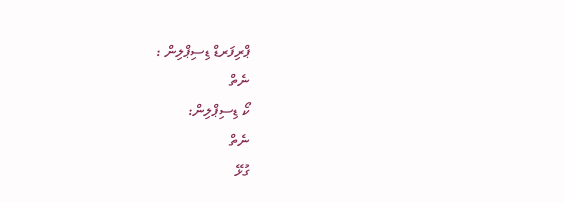ޕްރިފަރޑް ޑިސިޕްލިން :
ނެތް
ކޯ ޑިސިޕްލިން:
ނެތް
ގުޅޭ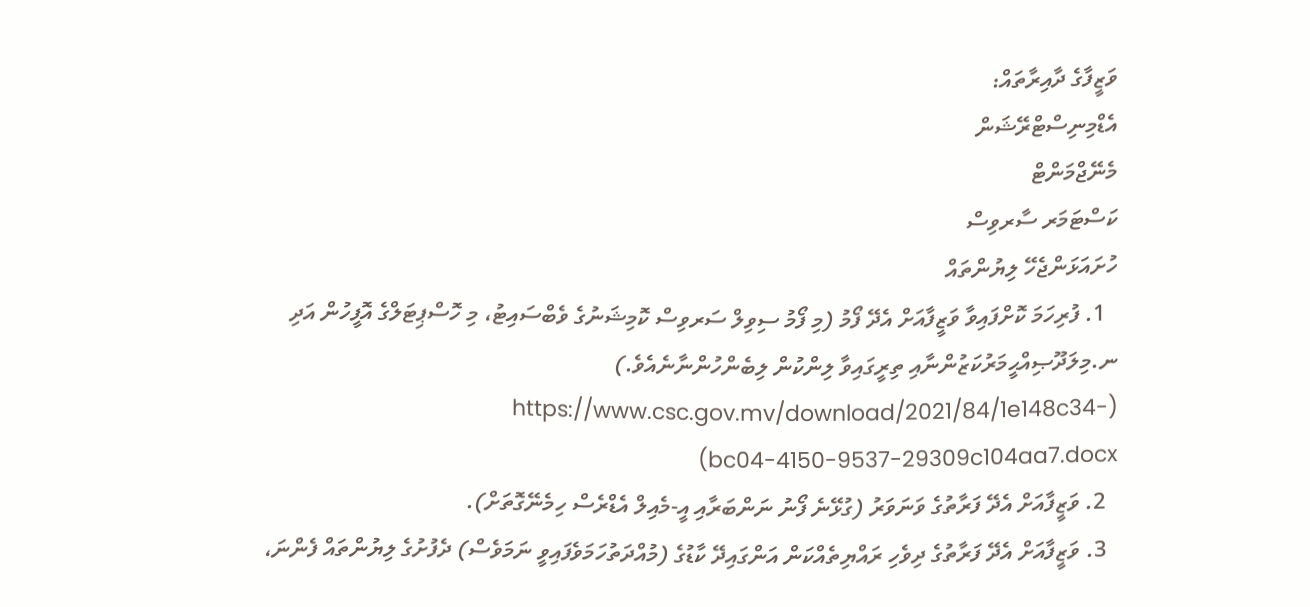ވަޒީފާގެ ދާއިރާތައް:
އެޑްމިނިސްޓްރޭޝަން
މެނޭޖްމަންޓް
ކަސްޓަމަރ ސާރވިސް
ހުށައަޅަންޖެހޭ ލިޔުންތައް
  1. ފުރިހަމަ ކޮށްފައިވާ ވަޒީފާއަށް އެދޭ ފޯމު (މި ފޯމު ސިވިލް ސަރވިސް ކޮމިޝަނުގެ ވެބްސައިޓު، މި ހޮސްޕިޓަލްގެ އޮފީހުން އަދި ނ.މިލަދޫޞިއްޙީމަރުކަޒުންނާއި ތިރީގައިވާ ލިންކުން ލިބެންހުންނާނެއެވެ.) (https://www.csc.gov.mv/download/2021/84/1e148c34-bc04-4150-9537-29309c104aa7.docx)
  2. ވަޒީފާއަށް އެދޭ ފަރާތުގެ ވަނަވަރު (ގުޅޭނެ ފޯނު ނަންބަރާއި އީ-މެއިލް އެޑްރެސް ހިމެނޭގޮތަށް).
  3. ވަޒީފާއަށް އެދޭ ފަރާތުގެ ދިވެހި ރައްޔިތެއްކަން އަންގައިދޭ ކާޑުގެ (މުއްދަތުހަމަވެފައިވީ ނަމަވެސް) ދެފުށުގެ ލިޔުންތައް ފެންނަ،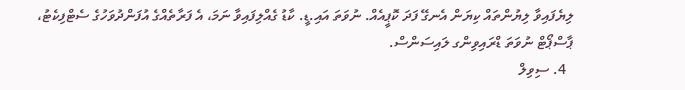ލިޔެފައިވާ ލިޔުންތައް ކިޔަން އެނގޭ ފަދަ ކޮޕީއެއް. ނުވަތަ އައި.ޑީ. ކާޑު ގެއްލިފައިވާ ނަމަ، އެ ފަރާތެއްގެ އުފަންދުވަހުގެ ސެޓްފިކެޓު، ޕާސްޕޯޓް ނުވަތަ ޑްރައިވިންގ ލައިސަންސް.
  4. ސިވިލް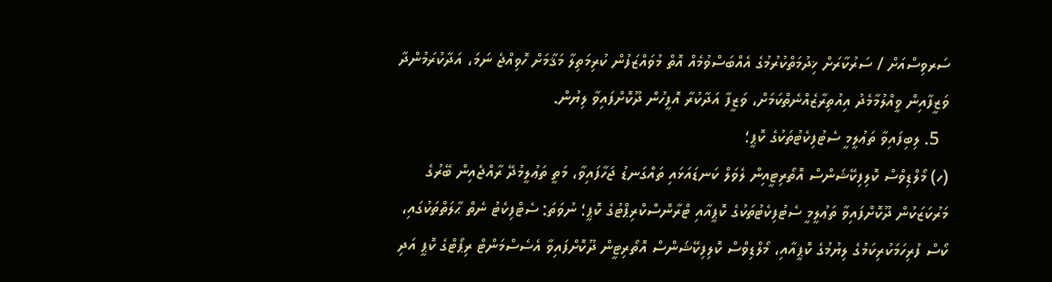ސަރވިސްއަށް / ސަރުކާރަށް ޚިދުމަތްކުރުމުގެ އެއްބަސްވުމެއް އޮތް މުވައްޒަފުން ކުރިމަތިލާ މަޤާމަށް ހޮވިއްޖެ ނަމަ، އަދާކުރަމުންދާ ވަޒީފާއިން ވީއްލުމާމެދު އިއުތިރާޒެއްނެތްކަމަށް، ވަޒީފާ އަދާކުރާ އޮފީހުން ދޫކޮށްފައިވާ ލިޔުން.
  5. ލިބިފައިވާ ތަޢުލީމީ ސެޓުފިކެޓުތަކުގެ ކޮޕީ؛
(ހ) މޯލްޑިވްސް ކޮލިފިކޭޝަންސް އޮތޯރިޓީއިން ލެވަލް ކަނޑައަޅައި ތައްގަނޑު ޖަހާފައިވާ، މަތީ ތަޢުލީމުދޭ ރާއްޖެއިން ބޭރުގެ މަރުކަޒަކުން ދޫކޮށްފައިވާ ތަޢުލީމީ ސެޓުފިކެޓުތަކުގެ ކޮޕީއާއި ޓްރާންސްކްރިޕްޓުގެ ކޮޕީ؛ ނުވަތަ: ސެޓްފިކެޓު ނެތް ޙާލަތްތަކުގައި، ކޯސް ފުރިހަމަކުރިކަމުގެ ލިޔުމުގެ ކޮޕީއާއި، މޯލްޑިވްސް ކޮލިފިކޭޝަންސް އޮތޯރިޓީން ދޫކޮށްފައިވާ އެސެސްމަންޓް ރިޕޯޓްގެ ކޮޕީ އަދި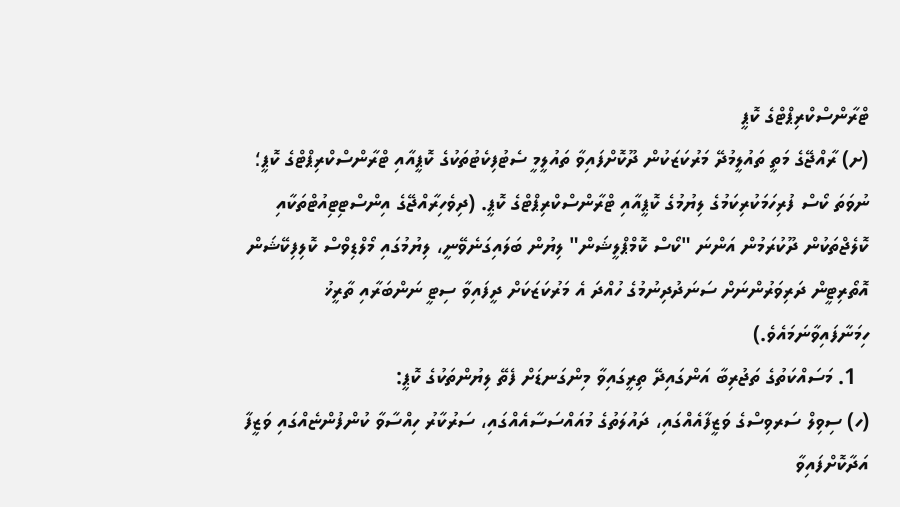ޓްރާންސްކްރިޕްޓްގެ ކޮޕީ
(ށ) ރާއްޖޭގެ މަތީ ތައުލީމުދޭ މަރުކަޒަކުން ދޫކޮށްފައިވާ ތައުލީމީ ސެޓުފިކެޓުތަކުގެ ކޮޕީއާއި ޓްރާންސްކްރިޕްޓްގެ ކޮޕީ؛ ނުވަތަ ކޯސް ފުރިހަމަކުރިކަމުގެ ލިޔުމުގެ ކޮޕީއާއި ޓްރާންސްކްރިޕްޓްގެ ކޮޕީ. (ދިވެހިރާއްޖޭގެ އިންސްޓިޓިއުޓްތަކާއި ކޮލެޖްތަކުން ދޫކުރަމުން އަންނަ "ކޯސް ކޮމްޕްލީޝަން" ލިޔުން ބަލައިގަނެވޭނީ، ލިޔުމުގައި މޯލްޑިވްސް ކޮލިފިކޭޝަން އޮތޯރިޓީން ދަރިވަރުންނަށް ސަނަދުދިނުމުގެ ހުއްދަ އެ މަރުކަޒަކަށް ދީފައިވާ ސިޓީ ނަންބަރާއި ތާރީޚު ހިމަނާފައިވާނަމައެވެ.)
  1. މަސައްކަތުގެ ތަޖުރިބާ އަންގައިދޭ ތިރީގައިވާ މިންގަނޑަށް ފެތޭ ލިޔުންތަކުގެ ކޮޕީ:
(ހ) ސިވިލް ސަރވިސްގެ ވަޒީފާއެއްގައި، ދައުލަތުގެ މުއައްސަސާއެއްގައި، ސަރުކާރު ހިއްސާވާ ކުންފުންޏެއްގައި ވަޒީފާ އަދާކޮށްފައިވާ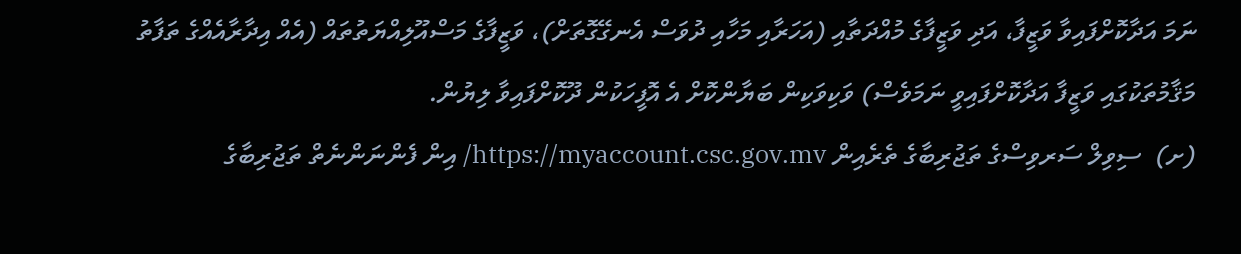ނަމަ އަދާކޮށްފައިވާ ވަޒީފާ، އަދި ވަޒީފާގެ މުއްދަތާއި (އަހަރާއި މަހާއި ދުވަސް އެނގޭގޮތަށް)، ވަޒީފާގެ މަސްއޫލިއްޔަތުތައް (އެއް އިދާރާއެއްގެ ތަފާތު މަޤާމުތަކުގައި ވަޒީފާ އަދާކޮށްފައިވީ ނަމަވެސް) ވަކިވަކިން ބަޔާންކޮށް އެ އޮފީހަކުން ދޫކޮށްފައިވާ ލިޔުން.
(ށ)  ސިވިލް ސަރވިސްގެ ތަޖުރިބާގެ ތެރެއިން https://myaccount.csc.gov.mv/ އިން ފެންނަންނެތް ތަޖުރިބާގެ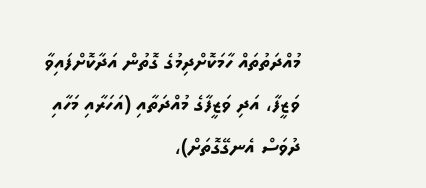މުއްދަތުތައް ހާމަކޮށްދިމުގެ ގޮތުން އަދާކޮށްފައިވާ ވަޒީފާ، އަދި ވަޒީފާގެ މުއްދަތާއި (އަހަރާއި މަހާއި ދުވަސް އެނގޭގޮތަށް)،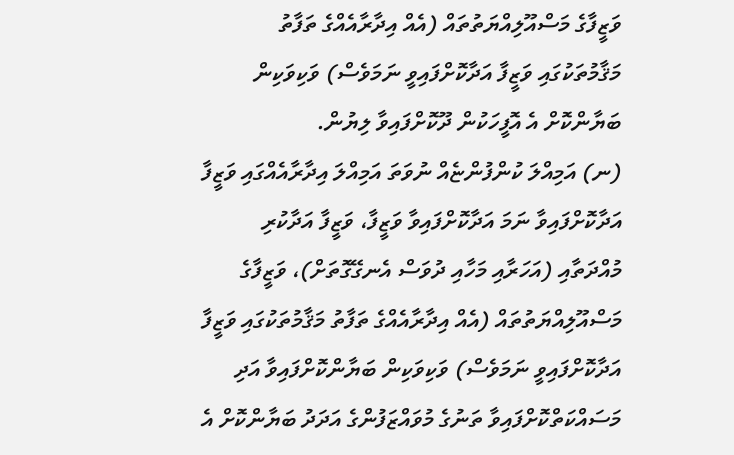ވަޒީފާގެ މަސްއޫލިއްޔަތުތައް (އެއް އިދާރާއެއްގެ ތަފާތު މަޤާމުތަކުގައި ވަޒީފާ އަދާކޮށްފައިވީ ނަމަވެސް) ވަކިވަކިން ބަޔާންކޮށް އެ އޮފީހަކުން ދޫކޮށްފައިވާ ލިޔުން.
(ނ) އަމިއްލަ ކުންފުންޏެއް ނުވަތަ އަމިއްލަ އިދާރާއެއްގައި ވަޒީފާ އަދާކޮށްފައިވާ ނަމަ އަދާކޮށްފައިވާ ވަޒީފާ، ވަޒީފާ އަދާކުރި މުއްދަތާއި (އަހަރާއި މަހާއި ދުވަސް އެނގޭގޮތަށް)، ވަޒީފާގެ މަސްއޫލިއްޔަތުތައް (އެއް އިދާރާއެއްގެ ތަފާތު މަޤާމުތަކުގައި ވަޒީފާ އަދާކޮށްފައިވީ ނަމަވެސް) ވަކިވަކިން ބަޔާންކޮށްފައިވާ އަދި މަސައްކަތްކޮށްފައިވާ ތަނުގެ މުވައްޒަފުންގެ އަދަދު ބަޔާންކޮށް އެ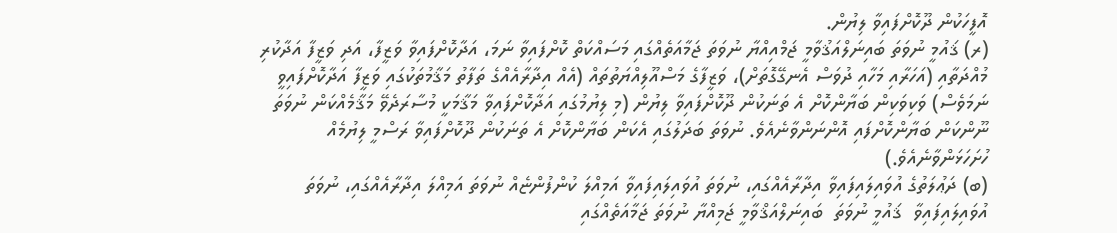އޮފީހަކުން ދޫކޮށްފައިވާ ލިޔުން.
(ރ) ޤައުމީ ނުވަތަ ބައިނަލްއަޤުވާމީ ޖަމްއިއްޔާ ނުވަތަ ޖަމާއަތެއްގައި މަސައްކަތް ކޮށްފައިވާ ނަމަ، އަދާކޮށްފައިވާ ވަޒީފާ، އަދި ވަޒީފާ އަދާކުރި މުއްދަތާއި (އަހަރާއި މަހާއި ދުވަސް އެނގޭގޮތަށް)، ވަޒީފާގެ މަސްއޫލިއްޔަތުތައް (އެއް އިދާރާއެއްގެ ތަފާތު މަޤާމުތަކުގައި ވަޒީފާ އަދާކޮށްފައިވީ ނަމަވެސް) ވަކިވަކިން ބަޔާންކޮށް އެ ތަނަކުން ދޫކޮށްފައިވާ ލިޔުން (މި ލިޔުމުގައި އަދާކޮށްފައިވާ މަޤާމަކީ މުސާރަދެވޭ މަޤާމެއްކަން ނުވަތަ ނޫންކަން ބަޔާންކޮށްފައި އޮންނަންވާނެއެވެ. ނުވަތަ ބަދަލުގައި އެކަން ބަޔާންކޮށް އެ ތަނަކުން ދޫކޮށްފައިވާ ރަސްމީ ލިޔުމެއް ހުށަހަޅަންވާނެއެވެ.)
(ބ) ދަޢުލަތުގެ އުވައިލައިފައިވާ އިދާރާއެއްގައި، ނުވަތަ އުވައިލައިފައިވާ އަމިއްލަ ކުންފުންޏެއް ނުވަތަ އަމިއްލަ އިދާރާއެއްގައި، ނުވަތަ  އުވައިލައިފައިވާ  ޤައުމީ ނުވަތަ  ބައިނަލްއަޤްވާމީ ޖަމިއްޔާ ނުވަތަ ޖަމާއަތެއްގައި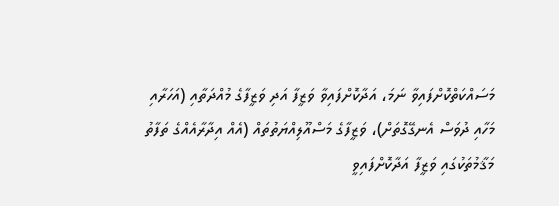މަސައްކަތްކޮށްފައިވާ ނަމަ، އަދާކޮށްފައިވާ ވަޒީފާ އަދި ވަޒީފާގެ މުއްދަތާއި (އަހަރާއި މަހާއި ދުވަސް އެނގޭގޮތަށް)، ވަޒީފާގެ މަސްއޫލިއްޔަތުތައް (އެއް އިދާރާއެއްގެ ތަފާތު މަޤާމުތަކުގައި ވަޒީފާ އަދާކޮށްފައިވީ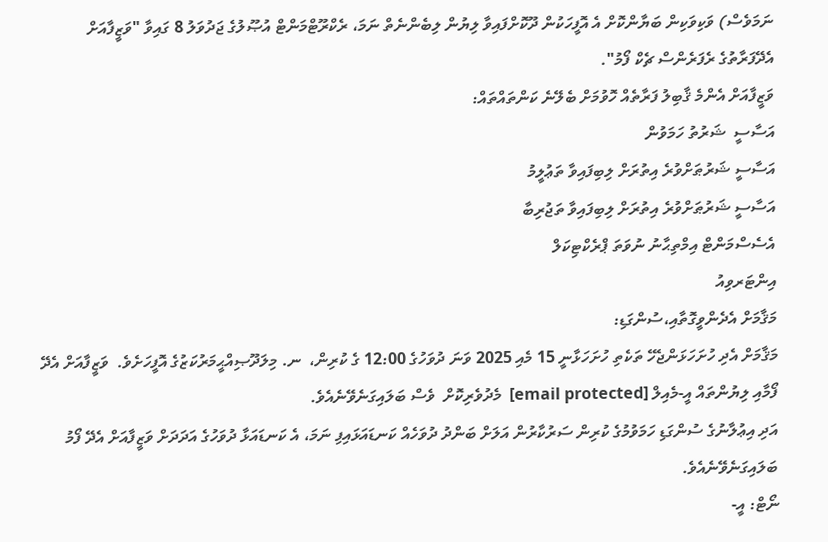ނަމަވެސް) ވަކިވަކިން ބަޔާންކޮށް އެ އޮފީހަކުން ދޫކޮށްފައިވާ ލިޔުން ލިބެންނެތް ނަމަ، ރެކްރޫޓްމަންޓް އުޞޫލުގެ ޖަދުވަލު 8 ގައިވާ "ވަޒީފާއަށް އެދޭފަރާތުގެ ރެފަރެންސް ޗެކް ފޯމު".
ވަޒީފާއަށް އެންމެ ޤާބިލު ފަރާތެއް ހޮވުމަށް ބެލޭނެ ކަންތައްތައް:
އަސާސީ  ޝަރުތު ހަމަވުން
އަސާސީ ޝަރުޠަށްވުރެ އިތުރަށް ލިބިފައިވާ ތަޢުލީމު
އަސާސީ ޝަރުޠަށްވުރެ އިތުރަށް ލިބިފައިވާ ތަޖުރިބާ
އެސެސްމަންޓް އިމްތިޙާނު ނުވަތަ ޕްރެކްޓިކަލް
އިންޓަރވިއު
މަޤާމަށް އެދެންވީގޮތާއި،ސުންގަޑި:
މަޤާމަށް އެދި ހުށަހަޅަންޖެހޭ ތަކެތި ހުށަހަޅާނީ 15 މެއި 2025 ވަނަ ދުވަހުގެ 12:00 ގެ ކުރިން،  ނ. މިލަދޫޞިއްޙީމަރުކަޒުގެ އޮފީހަށެވެ.  ވަޒީފާއަށް އެދޭ ފޯމާއި ލިޔުންތައް އީ-މެއިލް [email protected]  މެދުވެރިކޮށް  ވެސް ބަލައިގަނެވޭނެއެވެ.
އަދި އިޢުލާނުގެ ސުންގަޑި ހަމަވުމުގެ ކުރިން ސަރުކާރުން އަލަށް ބަންދު ދުވަހެއް ކަނޑައަޅައިފި ނަމަ، އެ ކަނޑައަޅާ ދުވަހުގެ އަދަދަށް ވަޒީފާއަށް އެދޭ ފޯމު ބަލައިގަނެވޭނެއެވެ.
ނޯޓް: އީ-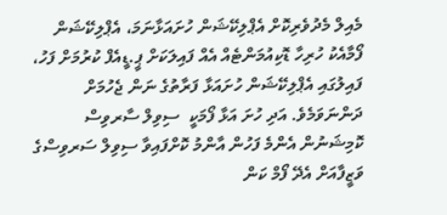މެއިލް މެދުވެރިކޮށް އެޕްލިކޭޝަން ހުށައަޅާނަމަ، އެޕްލިކޭޝަން ފޯމާއެކު ހުރިހާ ޑޮކިއުމަންޓެއް އެއް ފައިލަކަށް ޕީ.ޑީއެފް ކުރުމަށް ފަހު، ފައިލުގައި އެޕްލިކޭޝަން ހުށައަޅާ ފަރާތުގެ ނަން ޖެހުމަށް ދަންނަވަމެވެ. އަދި ހުށަ އަޅާ ފޯމަކީ  ސިވިލް ސާރވިސް ކޮމިޝަނުން އެންމެ ފަހުން އާންމު ކޮށްފައިވާ ސިވިލް ސަރވިސްގެ ވަޒީފާއަށް އެދޭ ފޯމް ކަން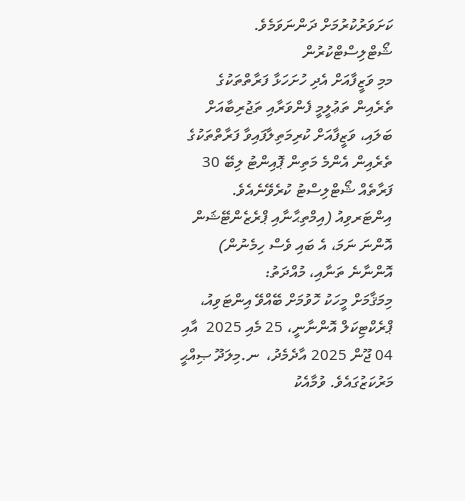ކަށަވަރުކުރުމަށް ދަންނަވަމެވެ.
ޝޯޓްލިސްޓްކުރުން
މމި ވަޒީފާއަށް އެދި ހުށަހަޅާ ފަރާތްތަކުގެ ތެރެއިން ތަޢުލީމީ ފެންވަރާއި ތަޖުރިބާއަށް ބަލައި، ވަޒީފާއަށް ކުރިމަތިލާފައިވާ ފަރާތްތަކުގެ ތެރެއިން އެންމެ މަތިން ޕޮއިންޓު ލިބޭ 30 ފަރާތެއް ޝޯޓްލިސްޓު ކުރެވޭނެއެވެ.
އިންޓަރވިއު (އިމްތިޙާނާއި ޕްރެޒެންޓޭޝަން އޮންނަ ނަމަ، އެ ބައި ވެސް ހިމެނުން) އޮންނާނެ ތަނާއި، މުއްދަތު:
މިމަޤާމަށް މީހަކު ހޮވުމަށް ބޭއްވޭ އިންޓަވިއު، ޕްރެކްޓިކަލް އޮންނާނީ، 25 މެއި 2025  އާއި  04 ޖޫން 2025 އާދެމެދު،  ނ.މިލަދޫ ޞިއްޙީ މަރުކަޒުގައެވެ. ވުމާއެކު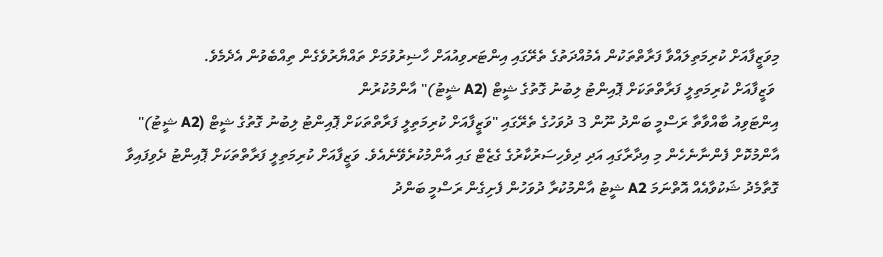މިވަޒީފާއަށް ކުރިމަތިލައްވާ ފަރާތްތަކުން އެމުއްދަތުގެ ތެރޭގައި އިންޓަރވިއުއަށް ހާޟިރުވުމަށް ތައްޔާރުވެގެން ތިއްބެވުން އެދެމެވެ.
 ވަޒީފާއަށް ކުރިމަތިލީ ފަރާތްތަކަށް ޕޮއިންޓު ލިބުނު ގޮތުގެ ޝީޓް (A2 ޝީޓު)" އާންމުކުރުން
އިންޓަވިއު ބާއްވާތާ ރަސްމީ ބަންދު ނޫން 3 ދުވަހުގެ ތެރޭގައި "ވަޒީފާއަށް ކުރިމަތިލީ ފަރާތްތަކަށް ޕޮއިންޓު ލިބުނު ގޮތުގެ ޝީޓް (A2 ޝީޓު)" އާންމުކޮށް ފެންނާނެހެން މި އިދާރާގައި އަދި ދިވެހިސަރުކާރުގެ ގެޒެޓް ގައި އާންމުކުރެވޭނެއެވެ. ވަޒީފާއަށް ކުރިމަތިލީ ފަރާތްތަކަށް ޕޮއިންޓު ދެވިފައިވާ ގޮތާމެދު ޝަކުވާއެއް އޮތްނަމަ A2 ޝީޓު އާންމުކުރާ ދުވަހުން ފެށިގެން ރަސްމީ ބަންދު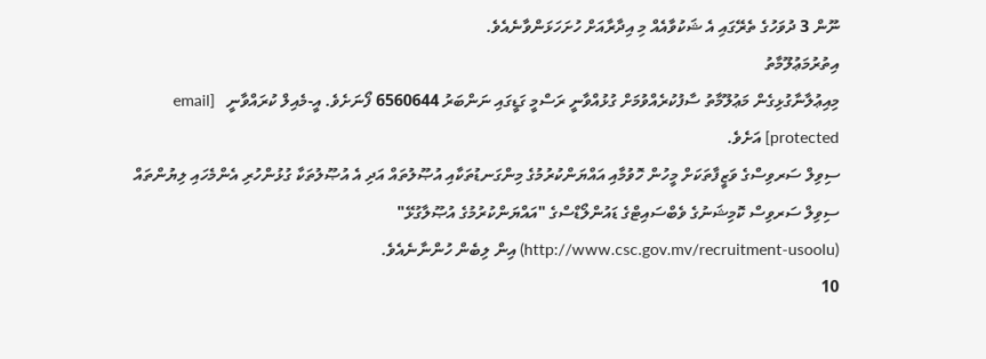ނޫން 3 ދުވަހުގެ ތެރޭގައި އެ ޝަކުވާއެއް މި އިދާރާއަށް ހުށަހަޅަންވާނެއެވެ.
އިތުރުމަޢުލޫމާތު
މިއިޢުލާނާގުޅިގެން މަޢުލޫމާތު ސާފުކުރެއްވުމަށް ގުޅުއްވާނީ ރަސްމީ ގަޑީގައި ނަންބަރު 6560644 ފޯނަށެވެ. އީ-މެއިލް ކުރައްވާނީ   [email protected] އަށެވެ.
ސިވިލް ސަރވިސްގެ ވަޒީފާތަކަށް މީހުން ހޮވުމާއި އައްޔަންކުރުމުގެ މިންގަނޑުތަކާއި އުޞޫލުތައް އަދި އެ އުޞޫލުތަކާ ގުޅުންހުރި އެންމެހައި ލިޔުންތައް ސިވިލް ސަރވިސް ކޮމިޝަނުގެ ވެބްސައިޓްގެ ޑައުންލޯޑްސްގެ "އައްޔަންކުރުމުގެ އުޞޫލާގުޅޭ" (http://www.csc.gov.mv/recruitment-usoolu) އިން ލިބެން ހުންނާނެއެވެ.
10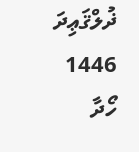ޛުލްޤަޢިދަ 1446
ހޯދާ